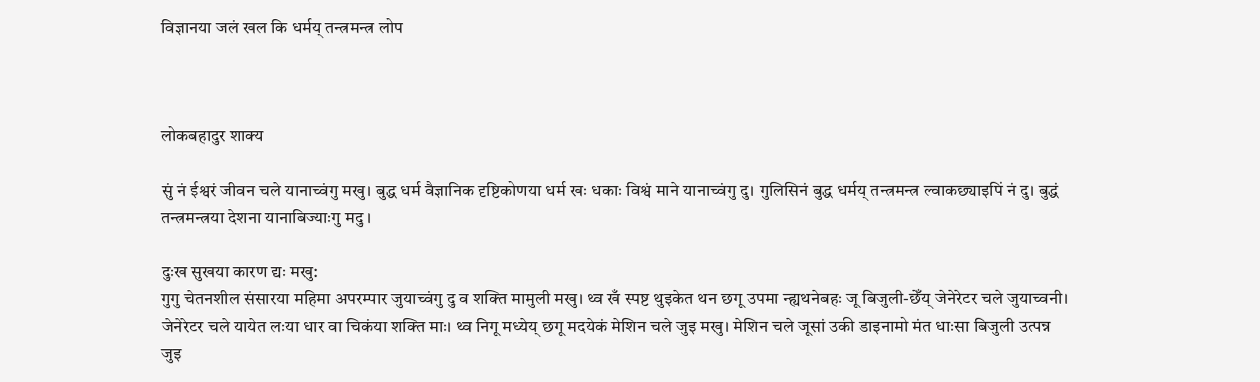विज्ञानया जलं खल कि धर्मय् तन्त्रमन्त्र लोप



लोकबहादुर शाक्य

सुं नं ईश्वरं जीवन चले यानाच्वंगु मखु। बुद्ध धर्म वैज्ञानिक दृष्टिकोणया धर्म खः धकाः विश्वं माने यानाच्वंगु दु। गुलिसिनं बुद्ध धर्मय् तन्त्रमन्त्र ल्वाकछ्याइपिं नं दु। बुद्धं तन्त्रमन्त्रया देशना यानाबिज्याःगु मदु ।

दुःख सुखया कारण द्यः मखु:
गुगु चेतनशील संसारया महिमा अपरम्पार जुयाच्वंगु दु व शक्ति मामुली मखु। थ्व खँ स्पष्ट थुइकेत थन छगू उपमा न्ह्यथनेबहः जू बिजुली-छेँय् जेनेरेटर चले जुयाच्वनी। जेनेरेटर चले यायेत लःया धार वा चिकंया शक्ति माः। थ्व निगू मध्येय् छगू मदयेकं मेशिन चले जुइ मखु। मेशिन चले जूसां उकी डाइनामो मंत धाःसा बिजुली उत्पन्न जुइ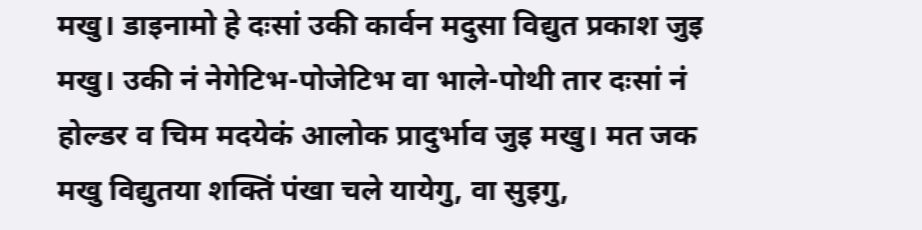मखु। डाइनामो हे दःसां उकी कार्वन मदुसा विद्युत प्रकाश जुइ मखु। उकी नं नेगेटिभ-पोजेटिभ वा भाले-पोथी तार दःसां नं होल्डर व चिम मदयेकं आलोक प्रादुर्भाव जुइ मखु। मत जक मखु विद्युतया शक्तिं पंखा चले यायेगु, वा सुइगु,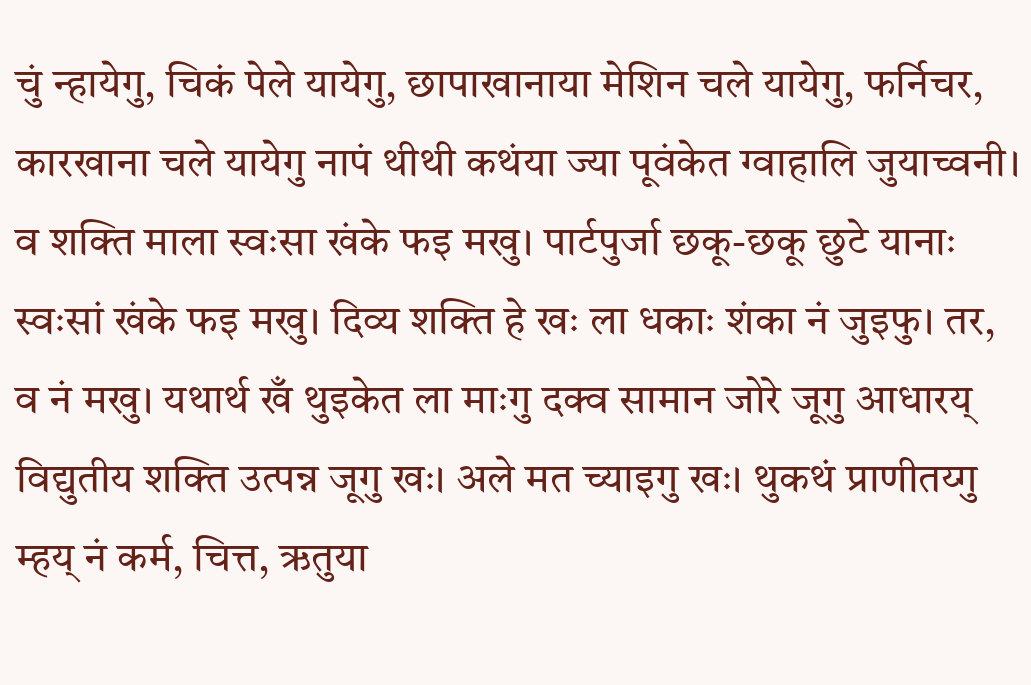चुं न्हायेगु, चिकं पेले यायेगु, छापाखानाया मेशिन चले यायेगु, फर्निचर, कारखाना चले यायेगु नापं थीथी कथंया ज्या पूवंकेत ग्वाहालि जुयाच्वनी। व शक्ति माला स्वःसा खंके फइ मखु। पार्टपुर्जा छकू-छकू छुटे यानाः स्वःसां खंके फइ मखु। दिव्य शक्ति हे खः ला धकाः शंका नं जुइफु। तर, व नं मखु। यथार्थ खँ थुइकेत ला माःगु दक्व सामान जोरे जूगु आधारय् विद्युतीय शक्ति उत्पन्न जूगु खः। अले मत च्याइगु खः। थुकथं प्राणीतय्गु म्हय् नं कर्म, चित्त, ऋतुया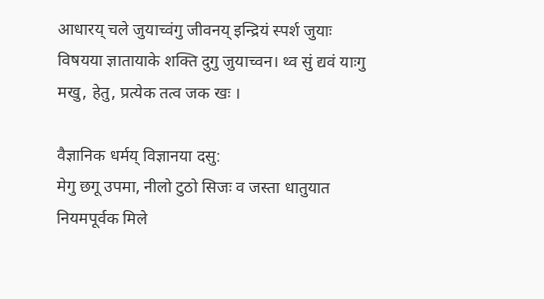आधारय् चले जुयाच्वंगु जीवनय् इन्द्रियं स्पर्श जुयाः विषयया ज्ञातायाके शक्ति दुगु जुयाच्वन। थ्व सुं द्यवं याःगु मखु, हेतु, प्रत्येक तत्व जक खः ।

वैज्ञानिक धर्मय् विज्ञानया दसु:
मेगु छगू उपमा, नीलो टुठो सिजः व जस्ता धातुयात नियमपूर्वक मिले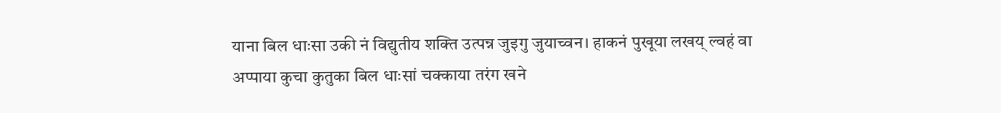याना बिल धाःसा उकी नं विद्युतीय शक्ति उत्पन्न जुइगु जुयाच्वन। हाकनं पुखूया लखय् ल्वहं वा अप्पाया कुचा कुतुका बिल धाःसां चक्काया तरंग खने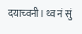दयाच्वनी। थ्व नं सुं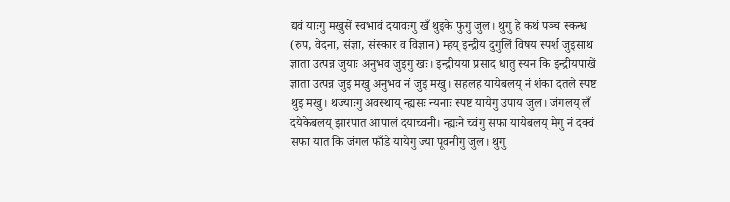द्यवं याःगु मखुसें स्वभावं दयावःगु खँ थुइके फुगु जुल। थुगु हे कथं पञ्च स्कन्ध (रुप, वेदना, संज्ञा, संस्कार व विज्ञान) म्हय् इन्द्रीय दुगुलिं विषय स्पर्श जुइसाथ ज्ञाता उत्पन्न जुयाः अनुभव जुइगु खः। इन्द्रीयया प्रसाद धातु स्यन कि इन्द्रीयपाखें ज्ञाता उत्पन्न जुइ मखु अनुभव नं जुइ मखु। सहलह यायेबलय् नं शंका दतले स्पष्ट थुइ मखु। थज्याःगु अवस्थाय् न्ह्यसः न्यनाः स्पष्ट यायेगु उपाय जुल। जंगलय् लँ दयेकेबलय् झारपात आपालं दयाच्वनी। न्ह्यःने च्वंगु सफा यायेबलय् मेगु नं दक्वं सफा यात कि जंगल फाँडे यायेगु ज्या पूवनीगु जुल। थुगु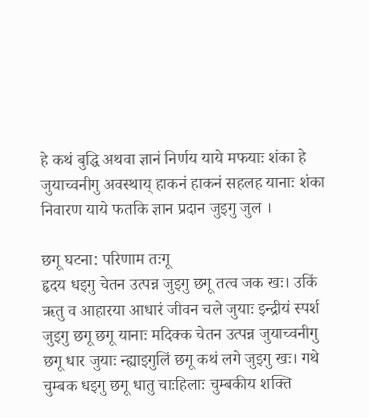हे कथं बुद्धि अथवा ज्ञानं निर्णय याये मफयाः शंका हे जुयाच्वनीगु अवस्थाय् हाकनं हाकनं सहलह यानाः शंका निवारण याये फतकि ज्ञान प्रदान जुइगु जुल ।

छगू घटना: परिणाम तःगू
हृदय धइगु चेतन उत्पन्न जुइगु छगू तत्व जक खः। उकिं ऋतु व आहारया आधारं जीवन चले जुयाः इन्द्रीयं स्पर्श जुइगु छगू छगू यानाः मदिक्क चेतन उत्पन्न जुयाच्वनीगु छगू धार जुयाः न्ह्याइगुलिं छगू कथं लगे जुइगु खः। गथे चुम्बक धइगु छगू धातु चाःहिलाः चुम्बकीय शक्ति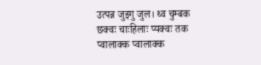उत्पन्न जुइगु जुल। थ्व चुम्बक छक्वः चाःहिलाः प्यक्वः तक प्वालाक्क प्वालाक्क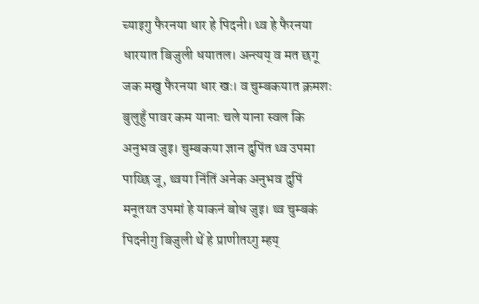च्याइगु फैरनया धार हे पिदनी। थ्व हे फैरनया धारयात बिजुली धयातल। अन्त्यय् व मत छगू जक मखु फैरनया धार खः। व चुम्बकयात क्रमशः बुलुहुँ पावर कम यानाः चले याना स्वल कि अनुभव जुइ। चुम्बकया ज्ञान दुपिंत थ्व उपमा पाय्छि जू, थ्वया निंतिं अनेक अनुभव दुपिं मनूतय्त उपमां हे याकनं बोध जुइ। थ्व चुम्बकं पिदनीगु बिजुली थें हे प्राणीतय्गु म्हय्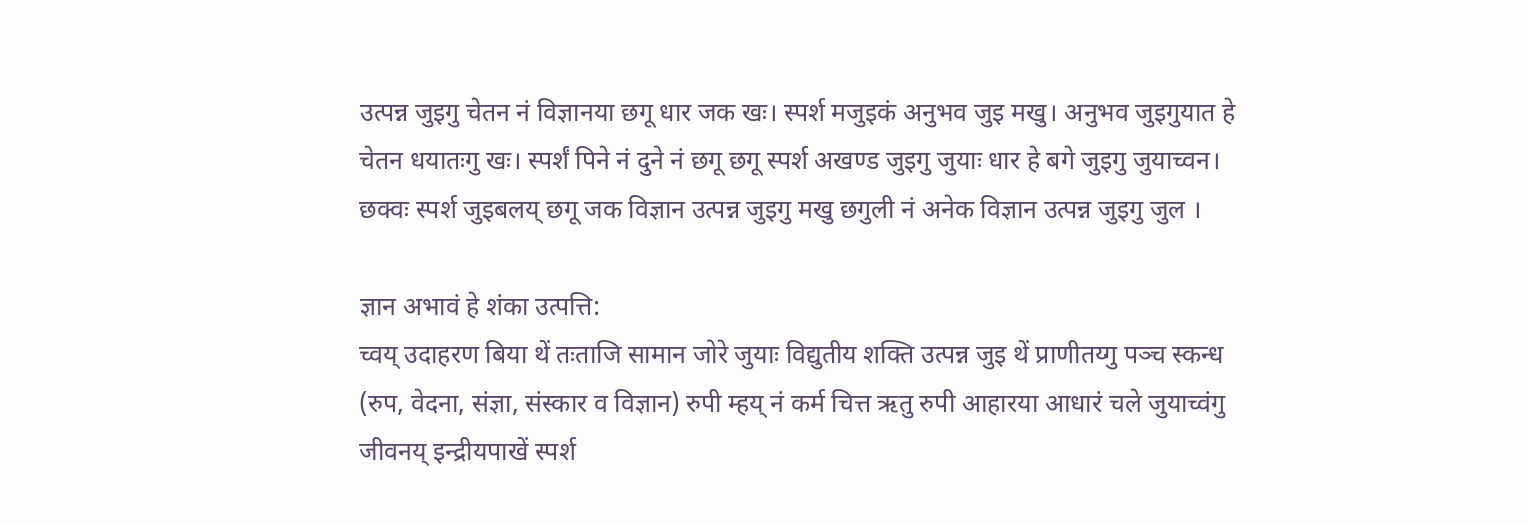उत्पन्न जुइगु चेतन नं विज्ञानया छगू धार जक खः। स्पर्श मजुइकं अनुभव जुइ मखु। अनुभव जुइगुयात हे चेतन धयातःगु खः। स्पर्शं पिने नं दुने नं छगू छगू स्पर्श अखण्ड जुइगु जुयाः धार हे बगे जुइगु जुयाच्वन। छक्वः स्पर्श जुइबलय् छगू जक विज्ञान उत्पन्न जुइगु मखु छगुली नं अनेक विज्ञान उत्पन्न जुइगु जुल ।

ज्ञान अभावं हे शंका उत्पत्ति:
च्वय् उदाहरण बिया थें तःताजि सामान जोरे जुयाः विद्युतीय शक्ति उत्पन्न जुइ थें प्राणीतय्गु पञ्च स्कन्ध (रुप, वेदना, संज्ञा, संस्कार व विज्ञान) रुपी म्हय् नं कर्म चित्त ऋतु रुपी आहारया आधारं चले जुयाच्वंगु जीवनय् इन्द्रीयपाखें स्पर्श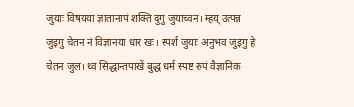जुयाः विषयया ज्ञातानापं शक्ति दुगु जुयाच्वन। म्हय् उत्पन्न जुइगु चेतन नं विज्ञानया धार खः। स्पर्श जुयाः अनुभव जुइगु हे चेतन जुल। थ्व सिद्धान्तपाखें बुद्ध धर्म स्पष्ट रुपं वैज्ञानिक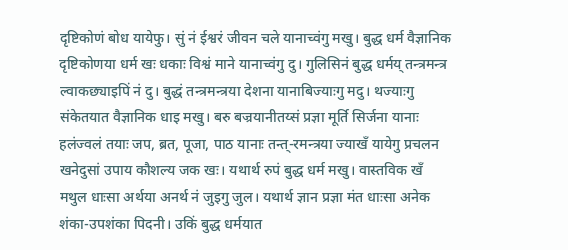दृष्टिकोणं बोध यायेफु। सुं नं ईश्वरं जीवन चले यानाच्वंगु मखु। बुद्ध धर्म वैज्ञानिक दृष्टिकोणया धर्म खः धकाः विश्वं माने यानाच्वंगु दु। गुलिसिनं बुद्ध धर्मय् तन्त्रमन्त्र ल्वाकछ्याइपिं नं दु। बुद्धं तन्त्रमन्त्रया देशना यानाबिज्याःगु मदु। थज्याःगु संकेतयात वैज्ञानिक धाइ मखु। बरु बज्रयानीतय्सं प्रज्ञा मूर्ति सिर्जना यानाः हलंज्वलं तयाः जप, ब्रत, पूजा, पाठ यानाः तन्त्-रमन्त्रया ज्याखँ यायेगु प्रचलन खनेदुसां उपाय कौशल्य जक खः। यथार्थ रुपं बुद्ध धर्म मखु। वास्तविक खँ मथुल धाःसा अर्थया अनर्थ नं जुइगु जुल। यथार्थ ज्ञान प्रज्ञा मंत धाःसा अनेक शंका-उपशंका पिदनी। उकिं बुद्ध धर्मयात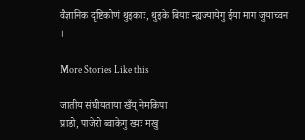वैज्ञानिक दृष्टिकोणं थुइकाः, थुइके बियाः न्ह्यज्यायेगु ईया माग जुयाच्वन ।

More Stories Like this

जातीय संघीयताया खँय् नेमकिपा
प्राडो, पाजेरो ब्वाकेगु ख्यः मखु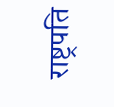राष्ट्रपति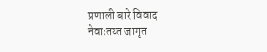प्रणाली बारे विवाद
नेवाःतय्त जागृत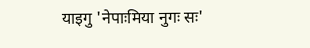याइगु 'नेपाःमिया नुगः सः'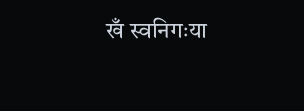खँ स्वनिगःया